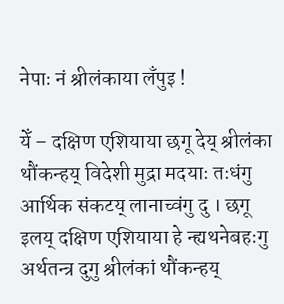नेपाः नं श्रीलंकाया लँपुइ !

येँ – दक्षिण एशियाया छगू देय् श्रीलंका थौंकन्हय् विदेशी मुद्रा मदयाः तःधंगु आर्थिक संकटय् लानाच्वंगु दु । छगू इलय् दक्षिण एशियाया हे न्ह्यथनेबहःगु अर्थतन्त्र दुगु श्रीलंकां थौंकन्हय्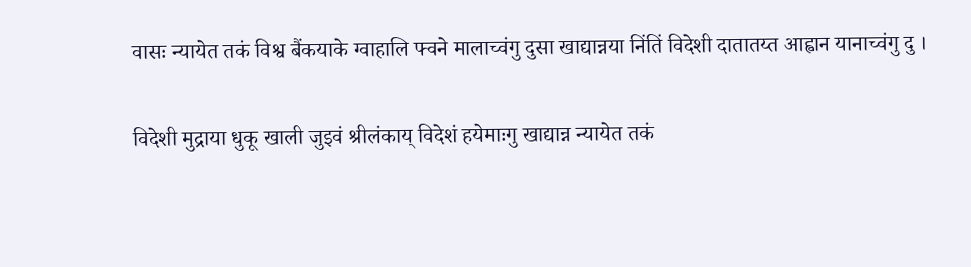वासः न्यायेत तकं विश्व बैंकयाके ग्वाहालि फ्वने मालाच्वंगु दुसा खाद्यान्नया निंतिं विदेशी दातातय्त आह्वान यानाच्वंगु दु ।

विदेशी मुद्राया धुकू खाली जुइवं श्रीलंकाय् विदेशं हयेमाःगु खाद्यान्न न्यायेत तकं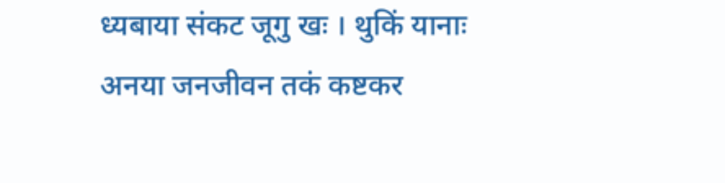ध्यबाया संकट जूगु खः । थुकिं यानाः अनया जनजीवन तकं कष्टकर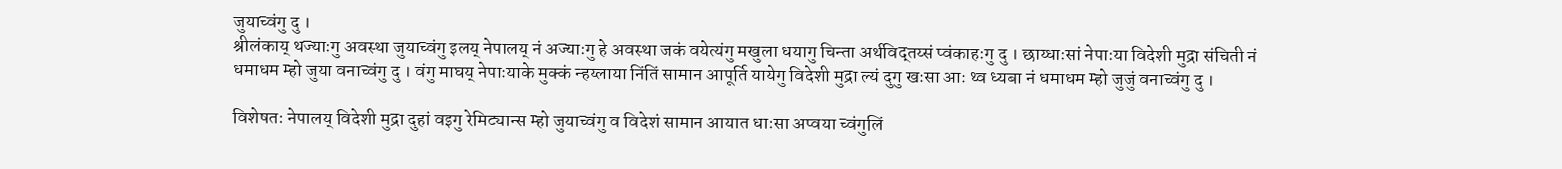जुयाच्वंगु दु ।
श्रीलंकाय् थज्याःगु अवस्था जुयाच्वंगु इलय् नेपालय् नं अज्याःगु हे अवस्था जकं वयेत्यंगु मखुला धयागु चिन्ता अर्थविद्तय्सं प्वंकाहःगु दु । छाय्धाःसां नेपाःया विदेशी मुद्रा संचिती नं धमाधम म्हो जुया वनाच्वंगु दु । वंगु माघय् नेपाःयाके मुक्कं न्हय्लाया निंतिं सामान आपूर्ति यायेगु विदेशी मुद्रा ल्यं दुगु खःसा आः थ्व ध्यबा नं धमाधम म्हो जुजुं वनाच्वंगु दु ।

विशेषतः नेपालय् विदेशी मुद्रा दुहां वइगु रेमिट्यान्स म्हो जुयाच्वंगु व विदेशं सामान आयात धाःसा अप्वया च्वंगुलिं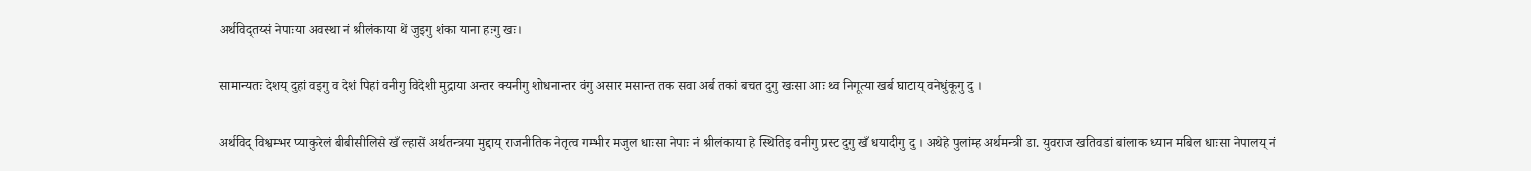अर्थविद्तय्सं नेपाःया अवस्था नं श्रीलंकाया थें जुइगु शंका याना हःगु खः।

सामान्यतः देशय् दुहां वइगु व देशं पिहां वनीगु विदेशी मुद्राया अन्तर क्यनीगु शोधनान्तर वंगु असार मसान्त तक सवा अर्ब तकां बचत दुगु खःसा आः थ्व निगूत्या खर्ब घाटाय् वनेधुंकूगु दु ।

अर्थविद् विश्वम्भर प्याकुरेलं बीबीसीलिसे खँ ल्हासें अर्थतन्त्रया मुद्दाय् राजनीतिक नेतृत्व गम्भीर मजुल धाःसा नेपाः नं श्रीलंकाया हे स्थितिइ वनीगु प्रस्ट दुगु खँ धयादीगु दु । अथेहे पुलांम्ह अर्थमन्त्री डा. युवराज खतिवडां बांलाक ध्यान मबिल धाःसा नेपालय् नं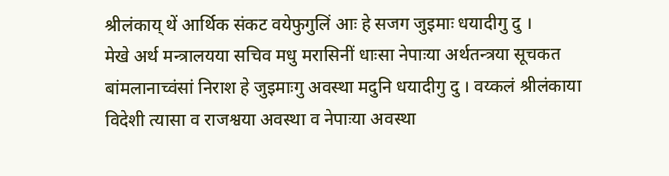श्रीलंकाय् थें आर्थिक संकट वयेफुगुलिं आः हे सजग जुइमाः धयादीगु दु ।
मेखे अर्थ मन्त्रालयया सचिव मधु मरासिनीं धाःसा नेपाःया अर्थतन्त्रया सूचकत बांमलानाच्वंसां निराश हे जुइमाःगु अवस्था मदुनि धयादीगु दु । वय्कलं श्रीलंकाया विदेशी त्यासा व राजश्वया अवस्था व नेपाःया अवस्था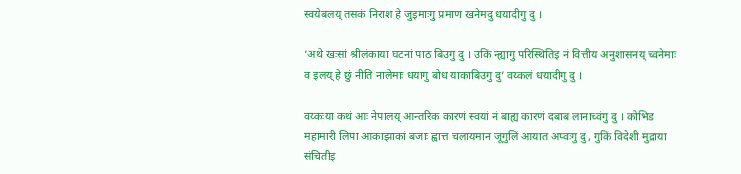स्वयेबलय् तसकं निराश हे जुइमाःगु प्रमाण खनेमदु धयादीगु दु ।

‘अथे खःसां श्रीलंकाया घटनां पाठ बिउगु दु । उकिं न्ह्यागु परिस्थितिइ नं वित्तीय अनुशासनय् च्वनेमाः व इलय् हे छुं नीति नालेमाः धयागु बोध याकाबिउगु दु’ वय्कलं धयादीगु दु ।

वय्कःया कथं आः नेपालय् आन्तरिक कारणं स्वयां नं बाह्य कारणं दबाब लानाच्वंगु दु । कोभिड महामारी लिपा आकाझाकां बजाः ह्वात्त चलायमान जूगुलिं आयात अप्वःगु दु, गुकिं विदेशी मुद्राया संचितीइ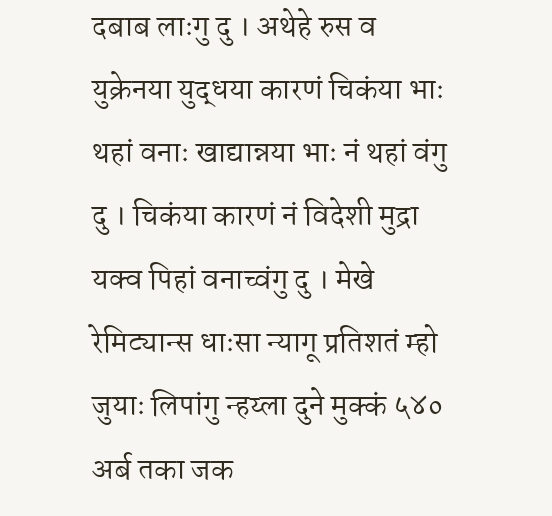दबाब लाःगु दु । अथेहे रुस व युक्रेनया युद्धया कारणं चिकंया भाः थहां वनाः खाद्यान्नया भाः नं थहां वंगु दु । चिकंया कारणं नं विदेशी मुद्रा यक्व पिहां वनाच्वंगु दु । मेखे रेमिट्यान्स धाःसा न्यागू प्रतिशतं म्हो जुयाः लिपांगु न्हय्ला दुने मुक्कं ५४० अर्ब तका जक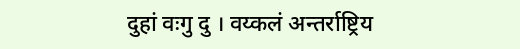दुहां वःगु दु । वय्कलं अन्तर्राष्ट्रिय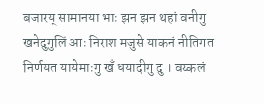बजारय् सामानया भाः झन झन थहां वनीगु खनेदुगुलिं आः निराश मजुसे याकनं नीतिगत निर्णयत यायेमाःगु खँ धयादीगु दु । वय्कलं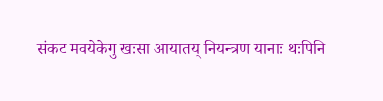संकट मवयेकेगु खःसा आयातय् नियन्त्रण यानाः थःपिनि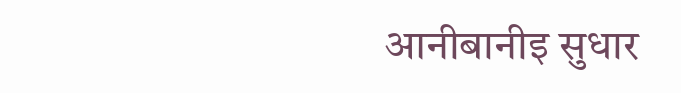आनीबानीइ सुधार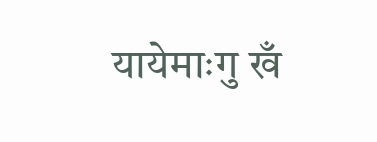यायेमाःगु खँ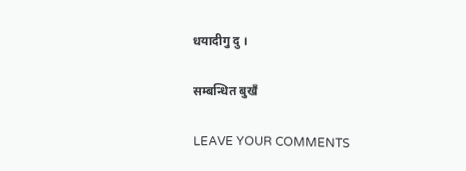धयादीगु दु ।

सम्बन्धित बुखँ

LEAVE YOUR COMMENTS